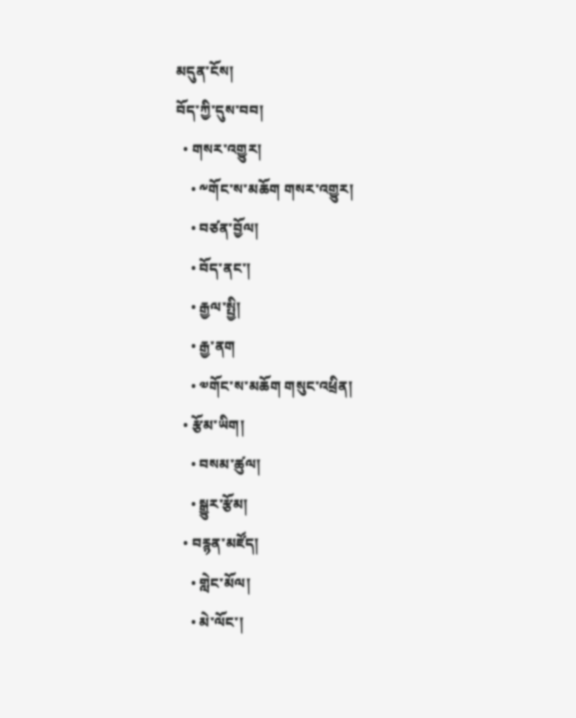མདུན་ངོས།
བོད་ཀྱི་དུས་བབ།
  • གསར་འགྱུར།
    • ༸གོང་ས་མཆོག གསར་འགྱུར།
    • བཙན་བྱོལ།
    • བོད་ནང་།
    • རྒྱལ་སྤྱི།
    • རྒྱ་ནག
    • ༧གོང་ས་མཆོག གསུང་འཕྲིན།
  • རྩོམ་ཡིག།
    • བསམ་ཚུལ།
    • སྒྱུར་རྩོམ།
  • བརྙན་མཛོད།
    • གླེང་མོལ།
    • མེ་ལོང་།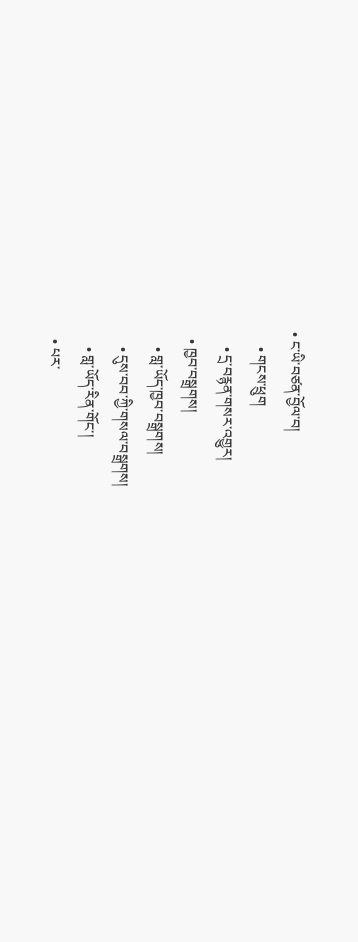• ང་ཡི་བཙན་བྱོལ་བ།
    • གངས་ཕྲུག
    • དྲ་བརྙན་གསར་འགྱུར།
  • ཁྱབ་བསྒྲགས།
    • གླ་ཡོད་ཁྱབ་བསྒྲགས།
    • དུས་བབ་ཀྱི་གསལ་བསྒྲགས།
    • གླ་ཡོད་རིན་གོང་།
  • པར་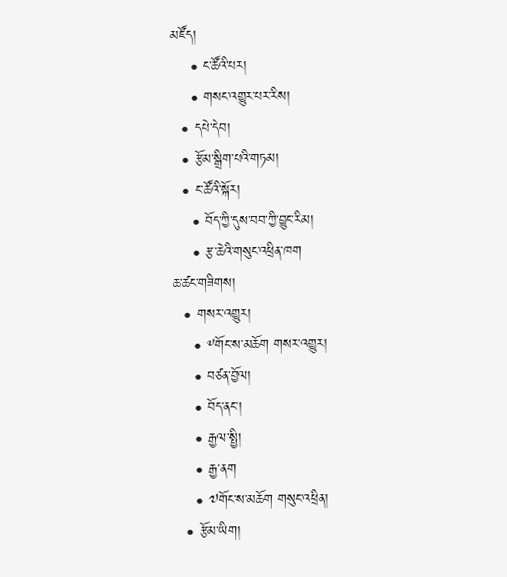མཛོད།
    • ང་ཚོའི་པར།
    • གསང་འགྱུར་པར་རིས།
  • དཔེ་དེབ།
  • རྩོམ་སྒྲིག་པའི་གཏམ།
  • ང་ཚོའི་སྐོར།
    • བོད་ཀྱི་དུས་བབ་ཀྱི་བྱུང་རིམ།
    • རྩ་ཆེའི་གསུང་འཕྲིན་ཁག
ཆ་ཚང་གཟིགས།
  • གསར་འགྱུར།
    • ༸གོང་ས་མཆོག གསར་འགྱུར།
    • བཙན་བྱོལ།
    • བོད་ནང་།
    • རྒྱལ་སྤྱི།
    • རྒྱ་ནག
    • ༧གོང་ས་མཆོག གསུང་འཕྲིན།
  • རྩོམ་ཡིག།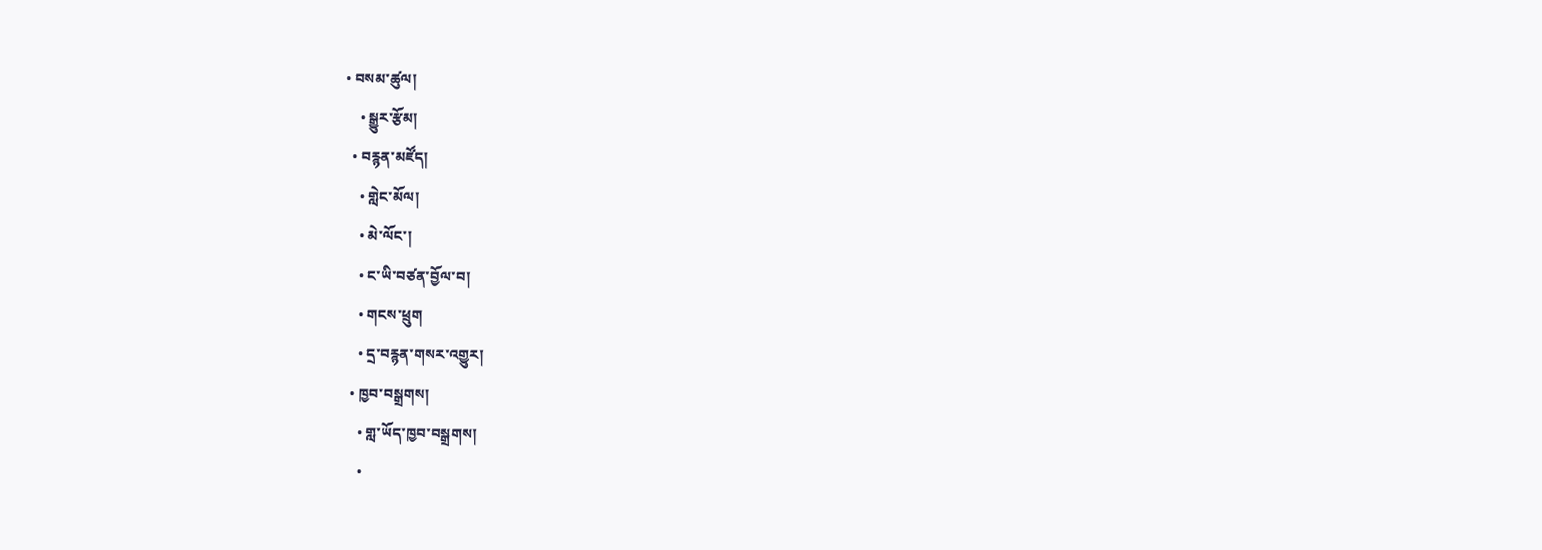• བསམ་ཚུལ།
    • སྒྱུར་རྩོམ།
  • བརྙན་མཛོད།
    • གླེང་མོལ།
    • མེ་ལོང་།
    • ང་ཡི་བཙན་བྱོལ་བ།
    • གངས་ཕྲུག
    • དྲ་བརྙན་གསར་འགྱུར།
  • ཁྱབ་བསྒྲགས།
    • གླ་ཡོད་ཁྱབ་བསྒྲགས།
    •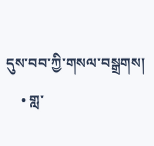དུས་བབ་ཀྱི་གསལ་བསྒྲགས།
    • གླ་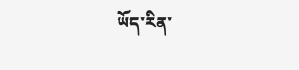ཡོད་རིན་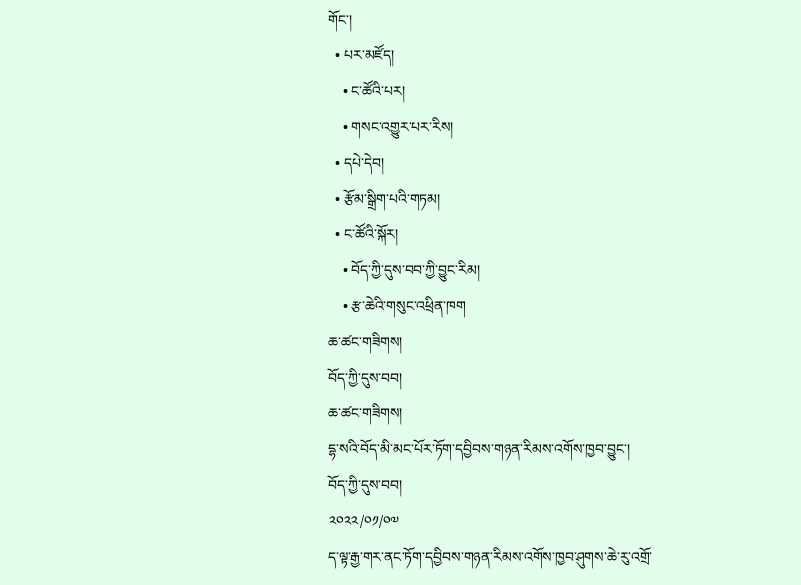གོང་།
  • པར་མཛོད།
    • ང་ཚོའི་པར།
    • གསང་འགྱུར་པར་རིས།
  • དཔེ་དེབ།
  • རྩོམ་སྒྲིག་པའི་གཏམ།
  • ང་ཚོའི་སྐོར།
    • བོད་ཀྱི་དུས་བབ་ཀྱི་བྱུང་རིམ།
    • རྩ་ཆེའི་གསུང་འཕྲིན་ཁག
ཆ་ཚང་གཟིགས།
བོད་ཀྱི་དུས་བབ།
ཆ་ཚང་གཟིགས།
དྷ་སའི་བོད་མི་མང་པོར་ཏོག་དབྱིབས་གཉན་རིམས་འགོས་ཁྱབ་བྱུང་།
བོད་ཀྱི་དུས་བབ།
༢༠༢༢/༠༡/༠༧
ད་ལྟ་རྒྱ་གར་ནང་ཏོག་དབྱིབས་གཉན་རིམས་འགོས་ཁྱབ་ཤུགས་ཆེ་རུ་འགྲོ་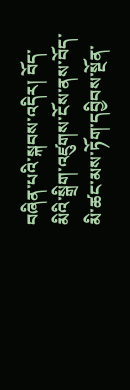བཞིན་པའི་སྐབས་འདིར། བོད་མིའི་སྒྲིག་འཛུགས་ངོས་ནས་བོད་མི་ཚང་མས་ཏོག་དབྱིབས་སྔོན་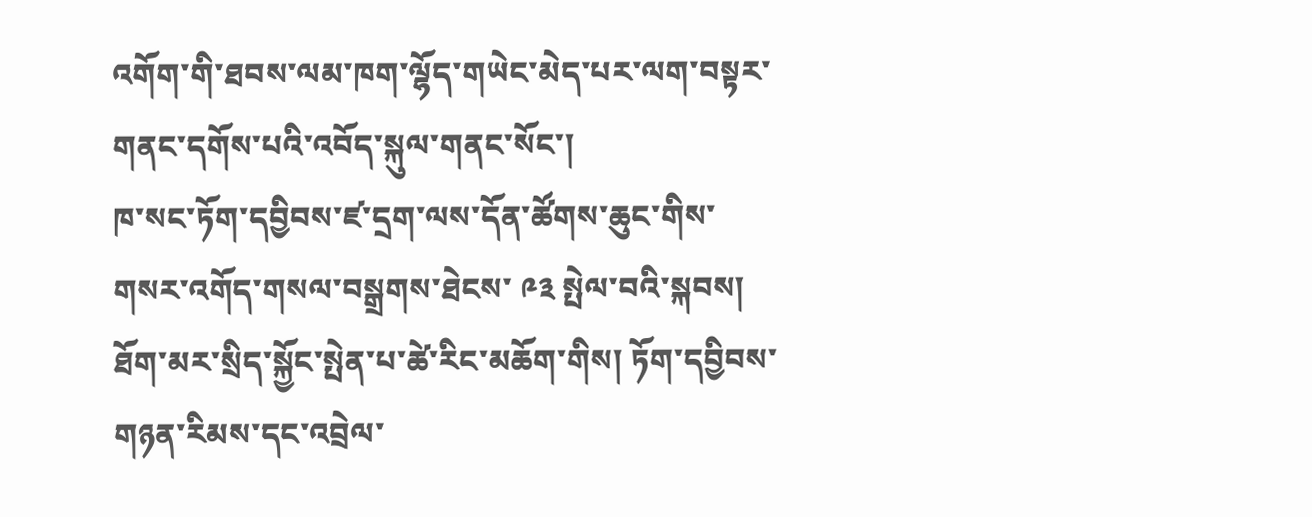འགོག་གི་ཐབས་ལམ་ཁག་ལྷོད་གཡེང་མེད་པར་ལག་བསྟར་གནང་དགོས་པའི་འབོད་སྐུལ་གནང་སོང་།
ཁ་སང་ཏོག་དབྱིབས་ཛ་དྲག་ལས་དོན་ཚོགས་ཆུང་གིས་གསར་འགོད་གསལ་བསྒྲགས་ཐེངས་ ༩༣ སྤེལ་བའི་སྐབས། ཐོག་མར་སྲིད་སྐྱོང་སྤེན་པ་ཚེ་རིང་མཆོག་གིས། ཏོག་དབྱིབས་གཉན་རིམས་དང་འབྲེལ་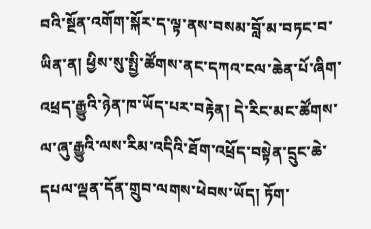བའི་སྔོན་འགོག་སྐོར་ད་ལྟ་ནས་བསམ་བློ་མ་བཏང་བ་ཡིན་ན། ཕྱིས་སུ་སྤྱི་ཚོགས་ནང་དཀའ་ངལ་ཆེན་པོ་ཞིག་འཕྲད་རྒྱུའི་ཉེན་ཁ་ཡོད་པར་བརྟེན། དེ་རིང་མང་ཚོགས་ལ་ཞུ་རྒྱུའི་ལས་རིམ་འདིའི་ཐོག་འཕྲོད་བསྟེན་དྲུང་ཆེ་དཔལ་ལྡན་དོན་གྲུབ་ལགས་ཕེབས་ཡོད། ཏོག་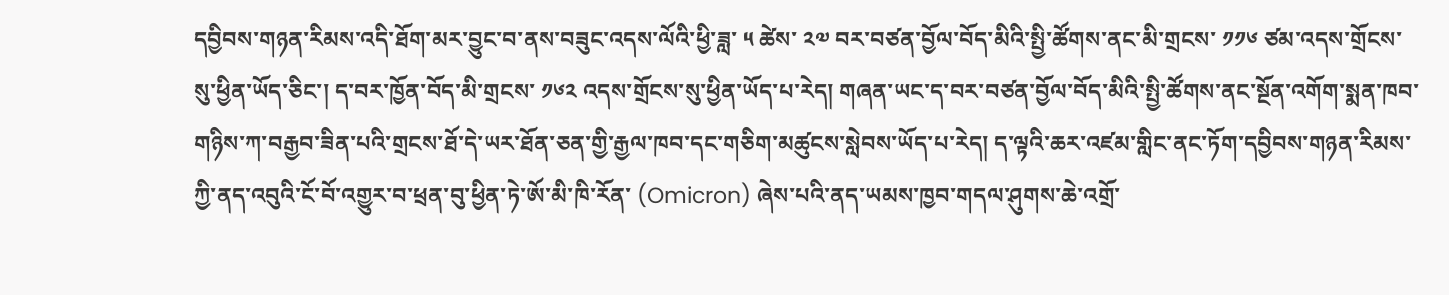དབྱིབས་གཉན་རིམས་འདི་ཐོག་མར་བྱུང་བ་ནས་བཟུང་འདས་ལོའི་ཕྱི་ཟླ་ ༥ ཚེས་ ༢༧ བར་བཙན་བྱོལ་བོད་མིའི་སྤྱི་ཚོགས་ནང་མི་གྲངས་ ༡༡༦ ཙམ་འདས་གྲོངས་སུ་ཕྱིན་ཡོད་ཅིང་། ད་བར་ཁྱོན་བོད་མི་གྲངས་ ༡༦༢ འདས་གྲོངས་སུ་ཕྱིན་ཡོད་པ་རེད། གཞན་ཡང་ད་བར་བཙན་བྱོལ་བོད་མིའི་སྤྱི་ཚོགས་ནང་སྔོན་འགོག་སྨན་ཁབ་གཉིས་ཀ་བརྒྱབ་ཟིན་པའི་གྲངས་ཐོ་དེ་ཡར་ཐོན་ཅན་གྱི་རྒྱལ་ཁབ་དང་གཅིག་མཚུངས་སླེབས་ཡོད་པ་རེད། ད་ལྟའི་ཆར་འཛམ་གླིང་ནང་ཏོག་དབྱིབས་གཉན་རིམས་ཀྱི་ནད་འབུའི་ངོ་བོ་འགྱུར་བ་ཕྲན་བུ་ཕྱིན་ཏེ་ཨོ་མི་ཁི་རོན་ (Omicron) ཞེས་པའི་ནད་ཡམས་ཁྱབ་གདལ་ཤུགས་ཆེ་འགྲོ་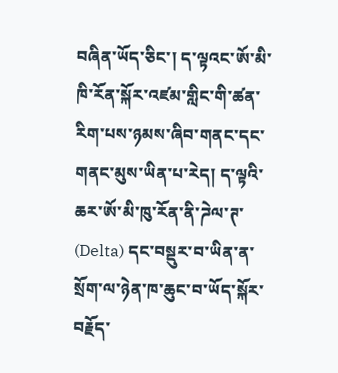བཞིན་ཡོད་ཅིང་། ད་ལྟའང་ཨོ་མི་ཁི་རོན་སྐོར་འཛམ་གླིང་གི་ཚན་རིག་པས་ཉམས་ཞིབ་གནང་དང་གནང་མུས་ཡིན་པ་རེད། ད་ལྟའི་ཆར་ཨོ་མི་ཁུ་རོན་ནི་ཌེལ་ཊ་ (Delta) དང་བསྡུར་བ་ཡིན་ན་སྲོག་ལ་ཉེན་ཁ་ཆུང་བ་ཡོད་སྐོར་བརྗོད་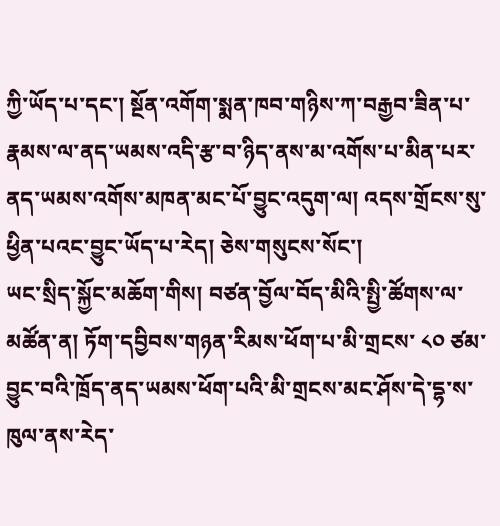ཀྱི་ཡོད་པ་དང་། སྔོན་འགོག་སྨན་ཁབ་གཉིས་ཀ་བརྒྱབ་ཟིན་པ་རྣམས་ལ་ནད་ཡམས་འདི་རྩ་བ་ཉིད་ནས་མ་འགོས་པ་མིན་པར་ནད་ཡམས་འགོས་མཁན་མང་པོ་བྱུང་འདུག་ལ། འདས་གྲོངས་སུ་ཕྱིན་པའང་བྱུང་ཡོད་པ་རེད། ཅེས་གསུངས་སོང་།
ཡང་སྲིད་སྐྱོང་མཆོག་གིས། བཙན་བྱོལ་བོད་མིའི་སྤྱི་ཚོགས་ལ་མཚོན་ན། ཏོག་དབྱིབས་གཉན་རིམས་ཕོག་པ་མི་གྲངས་ ༨༠ ཙམ་བྱུང་བའི་ཁྲོད་ནད་ཡམས་ཕོག་པའི་མི་གྲངས་མང་ཤོས་དེ་དྷ་ས་ཁུལ་ནས་རེད་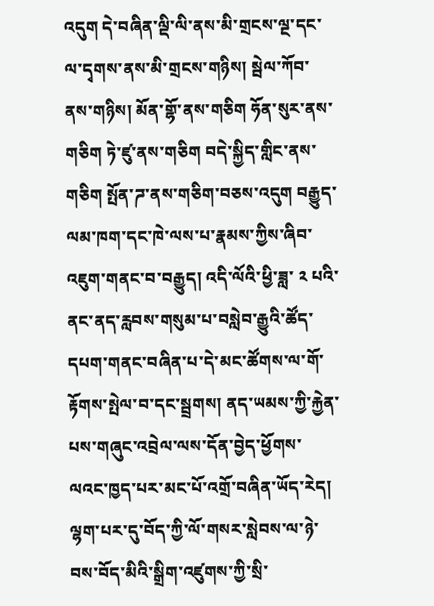འདུག དེ་བཞིན་ལྡི་ལི་ནས་མི་གྲངས་ལྔ་དང་ལ་དྭགས་ནས་མི་གྲངས་གཉིས། སྦེལ་ཀོབ་ནས་གཉིས། མོན་གྷོ་ནས་གཅིག ཧོན་སུར་ནས་གཅིག ཏེ་ཛུ་ནས་གཅིག བདེ་སྐྱིད་གླིང་ནས་གཅིག སྤོན་ཌ་ནས་གཅིག་བཅས་འདུག བརྒྱུད་ལམ་ཁག་དང་ཁེ་ལས་པ་རྣམས་ཀྱིས་ཞིབ་འཇུག་གནང་བ་བརྒྱུད། འདི་ལོའི་ཕྱི་ཟླ་ ༢ པའི་ནང་ནད་རླབས་གསུམ་པ་བསླེབ་རྒྱུའི་ཚོད་དཔག་གནང་བཞིན་པ་དེ་མང་ཚོགས་ལ་གོ་རྟོགས་སྤེལ་བ་དང་སྦྲགས། ནད་ཡམས་ཀྱི་རྐྱེན་པས་གཞུང་འབྲེལ་ལས་དོན་བྱེད་ཕྱོགས་ལའང་ཁྱད་པར་མང་པོ་འགྲོ་བཞིན་ཡོད་རེད། ལྷག་པར་དུ་བོད་ཀྱི་ལོ་གསར་སླེབས་ལ་ཉེ་བས་བོད་མིའི་སྒྲིག་འཛུགས་ཀྱི་སྲི་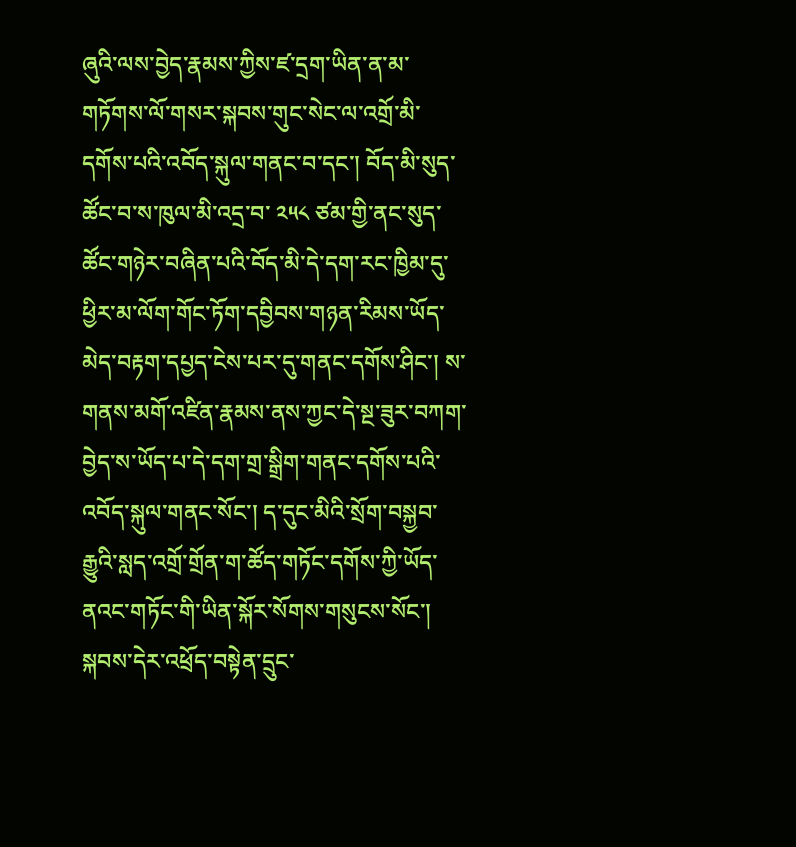ཞུའི་ལས་བྱེད་རྣམས་ཀྱིས་ཛ་དྲག་ཡིན་ན་མ་གཏོགས་ལོ་གསར་སྐབས་གུང་སེང་ལ་འགྲོ་མི་དགོས་པའི་འབོད་སྐུལ་གནང་བ་དང་། བོད་མི་སུད་ཚོང་བ་ས་ཁུལ་མི་འདྲ་བ་ ༢༥༨ ཙམ་གྱི་ནང་སུད་ཚོང་གཉེར་བཞིན་པའི་བོད་མི་དེ་དག་རང་ཁྱིམ་དུ་ཕྱིར་མ་ལོག་གོང་ཏོག་དབྱིབས་གཉན་རིམས་ཡོད་མེད་བརྟག་དཔྱད་ངེས་པར་དུ་གནང་དགོས་ཤིང་། ས་གནས་མགོ་འཛིན་རྣམས་ནས་ཀྱང་དེ་སྔ་ཟུར་བཀག་བྱེད་ས་ཡོད་པ་དེ་དག་གྲ་སྒྲིག་གནང་དགོས་པའི་འབོད་སྐུལ་གནང་སོང་། ད་དུང་མིའི་སྲོག་བསྐྱབ་རྒྱུའི་སླད་འགྲོ་གྲོན་ག་ཚོད་གཏོང་དགོས་ཀྱི་ཡོད་ནའང་གཏོང་གི་ཡིན་སྐོར་སོགས་གསུངས་སོང་།
སྐབས་དེར་འཕྲོད་བསྟེན་དྲུང་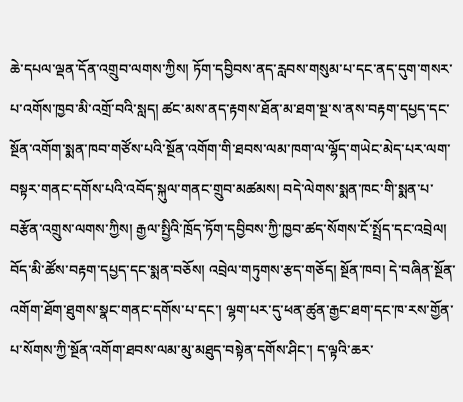ཆེ་དཔལ་ལྡན་དོན་འགྲུབ་ལགས་ཀྱིས། ཏོག་དབྱིབས་ནད་རླབས་གསུམ་པ་དང་ནད་དུག་གསར་པ་འགོས་ཁྱབ་མི་འགྲོ་བའི་སླད། ཚང་མས་ནད་རྟགས་ཐོན་མ་ཐག་སྔ་ས་ནས་བརྟག་དཔྱད་དང་སྔོན་འགོག་སྨན་ཁབ་གཙོས་པའི་སྔོན་འགོག་གི་ཐབས་ལམ་ཁག་ལ་ལྷོད་གཡེང་མེད་པར་ལག་བསྟར་གནང་དགོས་པའི་འབོད་སྐུལ་གནང་གྲུབ་མཚམས། བདེ་ལེགས་སྨན་ཁང་གི་སྨན་པ་བརྩོན་འགྲུས་ལགས་ཀྱིས། རྒྱལ་སྤྱིའི་ཁྲོད་ཏོག་དབྱིབས་ཀྱི་ཁྱབ་ཚད་སོགས་ངོ་སྤྲོད་དང་འབྲེལ། བོད་མི་ཚོས་བརྟག་དཔྱད་དང་སྨན་བཅོས། འབྲེལ་གཏུགས་རྩད་གཅོད། སྔོན་ཁབ། དེ་བཞིན་སྔོན་འགོག་ཐོག་ཐུགས་སྣང་གནང་དགོས་པ་དང་། ལྷག་པར་དུ་ཕན་ཚུན་རྒྱང་ཐག་དང་ཁ་རས་གྱོན་པ་སོགས་ཀྱི་སྔོན་འགོག་ཐབས་ལམ་མུ་མཐུད་བསྟེན་དགོས་ཤིང་། ད་ལྟའི་ཆར་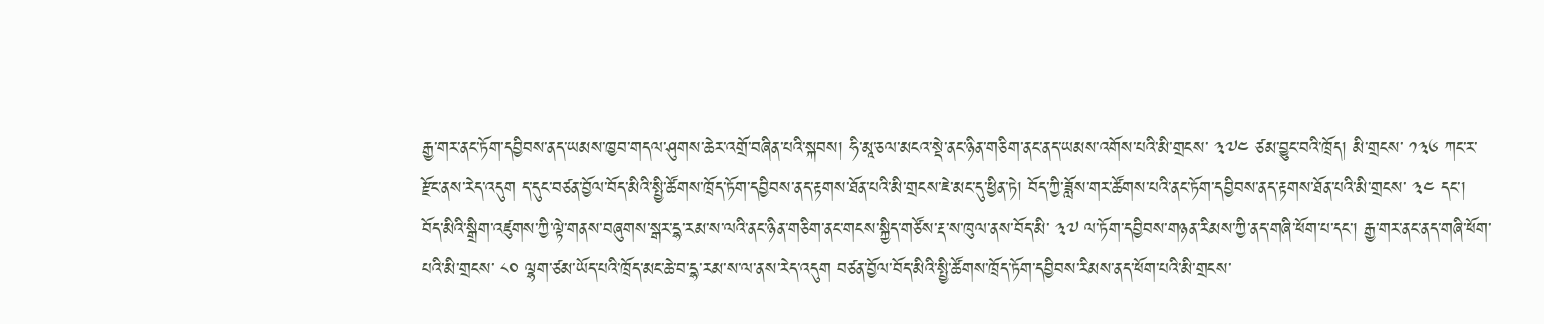རྒྱ་གར་ནང་ཏོག་དབྱིབས་ནད་ཡམས་ཁྱབ་གདལ་ཤུགས་ཆེར་འགྲོ་བཞིན་པའི་སྐབས། ཧི་མཱ་ཅལ་མངའ་སྡེ་ནང་ཉིན་གཅིག་ནང་ནད་ཡམས་འགོས་པའི་མི་གྲངས་ ༣༧༤ ཙམ་བྱུང་བའི་ཁྲོད། མི་གྲངས་ ༡༣༦ ཀང་ར་རྫོང་ནས་རེད་འདུག ད་དུང་བཙན་བྱོལ་བོད་མིའི་སྤྱི་ཚོགས་ཁྲོད་ཏོག་དབྱིབས་ནད་རྟགས་ཐོན་པའི་མི་གྲངས་ཇེ་མང་དུ་ཕྱིན་ཏེ། བོད་ཀྱི་ཟློས་གར་ཚོགས་པའི་ནང་ཏོག་དབྱིབས་ནད་རྟགས་ཐོན་པའི་མི་གྲངས་ ༣༤ དང་། བོད་མིའི་སྒྲིག་འཛུགས་ཀྱི་ལྟེ་གནས་བཞུགས་སྒར་དྷ་རམ་ས་ལའི་ནང་ཉིན་གཅིག་ནང་གངས་སྐྱིད་གཙོས་རྡ་ས་ཁུལ་ནས་བོད་མི་ ༣༧ ལ་ཏོག་དབྱིབས་གཉན་རིམས་ཀྱི་ནད་གཞི་ཕོག་པ་དང་། རྒྱ་གར་ནང་ནད་གཞི་ཕོག་པའི་མི་གྲངས་ ༨༠ ལྷག་ཙམ་ཡོད་པའི་ཁྲོད་མང་ཆེ་བ་དྷ་རམ་ས་ལ་ནས་རེད་འདུག བཙན་བྱོལ་བོད་མིའི་སྤྱི་ཚོགས་ཁྲོད་ཏོག་དབྱིབས་རིམས་ནད་ཕོག་པའི་མི་གྲངས་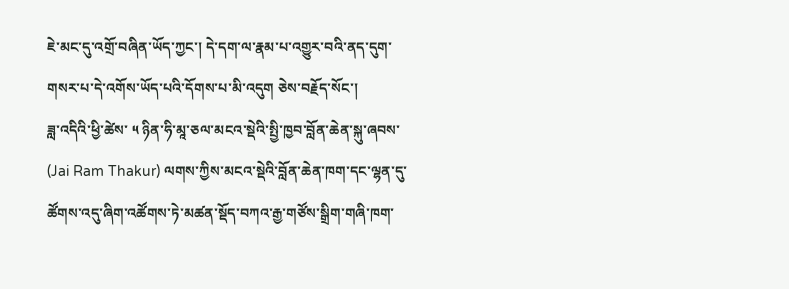ཇེ་མང་དུ་འགྲོ་བཞིན་ཡོད་ཀྱང་། དེ་དག་ལ་རྣམ་པ་འགྱུར་བའི་ནད་དུག་གསར་པ་དེ་འགོས་ཡོད་པའི་དོགས་པ་མི་འདུག ཅེས་བརྗོད་སོང་།
ཟླ་འདིའི་ཕྱི་ཚེས་ ༥ ཉིན་ཧི་མཱ་ཅལ་མངའ་སྡེའི་སྤྱི་ཁྱབ་བློན་ཆེན་སྐུ་ཞབས་ (Jai Ram Thakur) ལགས་ཀྱིས་མངའ་སྡེའི་བློན་ཆེན་ཁག་དང་ལྷན་དུ་ཚོགས་འདུ་ཞིག་འཚོགས་ཏེ་མཚན་སྡོད་བཀའ་རྒྱ་གཙོས་སྒྲིག་གཞི་ཁག་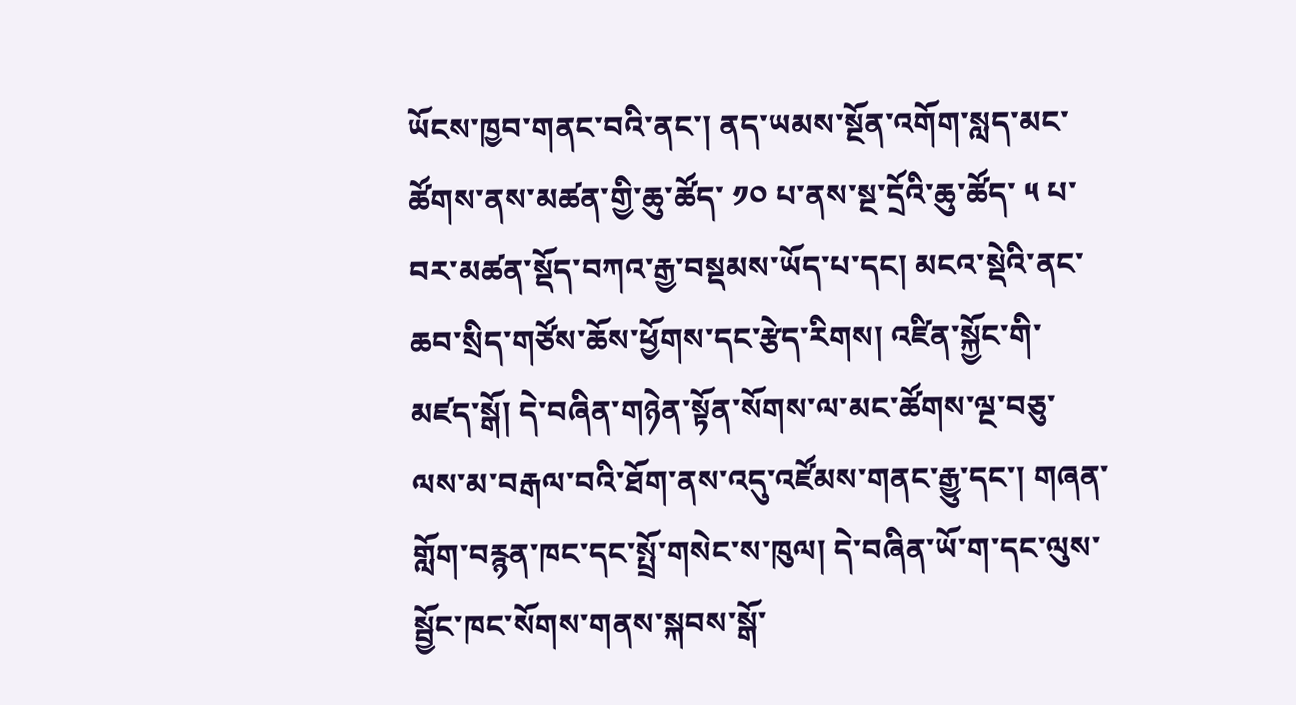ཡོངས་ཁྱབ་གནང་བའི་ནང་། ནད་ཡམས་སྔོན་འགོག་སླད་མང་ཚོགས་ནས་མཚན་གྱི་ཆུ་ཚོད་ ༡༠ པ་ནས་སྔ་དྲོའི་ཆུ་ཚོད་ ༥ པ་བར་མཚན་སྡོད་བཀའ་རྒྱ་བསྡམས་ཡོད་པ་དང། མངའ་སྡེའི་ནང་ཆབ་སྲིད་གཙོས་ཆོས་ཕྱོགས་དང་རྩེད་རིགས། འཛིན་སྐྱོང་གི་མཛད་སྒོ། དེ་བཞིན་གཉེན་སྟོན་སོགས་ལ་མང་ཚོགས་ལྔ་བཅུ་ལས་མ་བརྒལ་བའི་ཐོག་ནས་འདུ་འཛོམས་གནང་རྒྱུ་དང་། གཞན་གློག་བརྙན་ཁང་དང་སྤྲོ་གསེང་ས་ཁུལ། དེ་བཞིན་ཡོ་ག་དང་ལུས་སྦྱོང་ཁང་སོགས་གནས་སྐབས་སྒོ་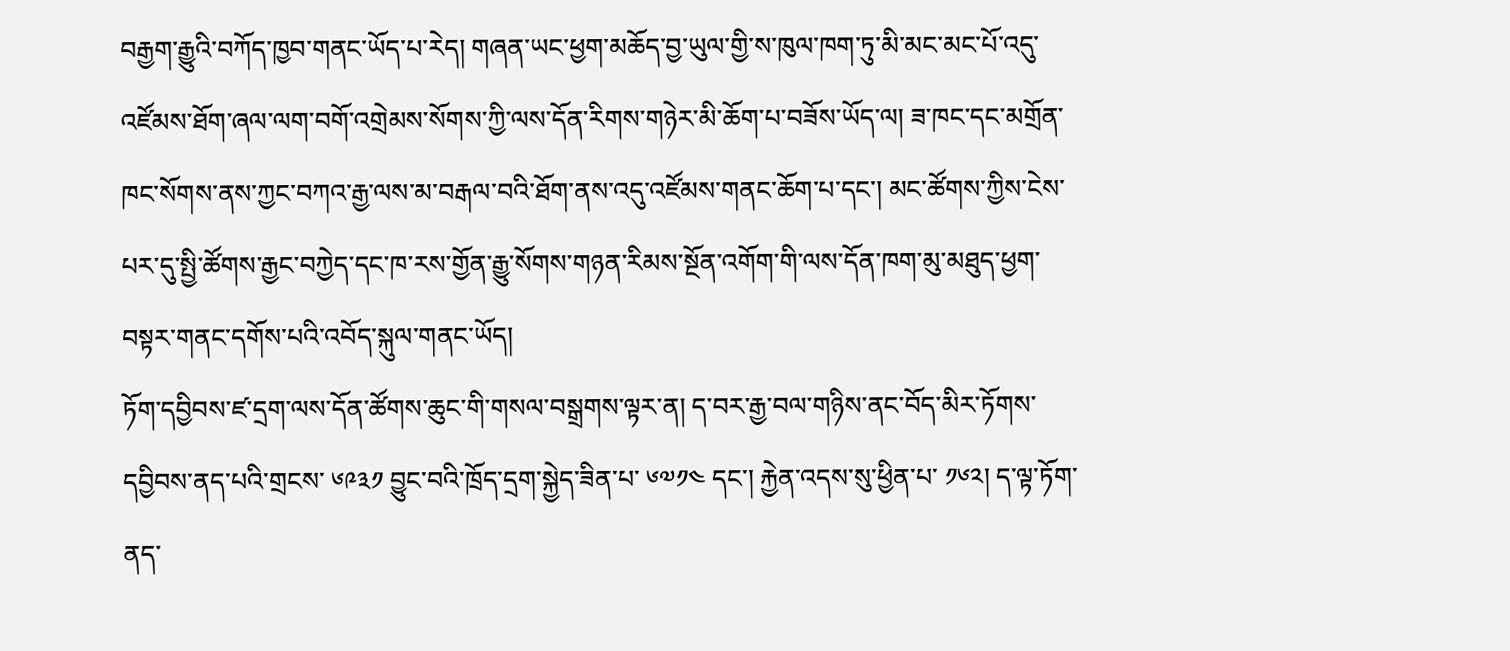བརྒྱག་རྒྱུའི་བཀོད་ཁྱབ་གནང་ཡོད་པ་རེད། གཞན་ཡང་ཕྱག་མཆོད་བྱ་ཡུལ་གྱི་ས་ཁུལ་ཁག་ཏུ་མི་མང་མང་པོ་འདུ་འཛོམས་ཐོག་ཞལ་ལག་བགོ་འགྲེམས་སོགས་ཀྱི་ལས་དོན་རིགས་གཉེར་མི་ཆོག་པ་བཟོས་ཡོད་ལ། ཟ་ཁང་དང་མགྲོན་ཁང་སོགས་ནས་ཀྱང་བཀའ་རྒྱ་ལས་མ་བརྒལ་བའི་ཐོག་ནས་འདུ་འཛོམས་གནང་ཆོག་པ་དང་། མང་ཚོགས་ཀྱིས་ངེས་པར་དུ་སྤྱི་ཚོགས་རྒྱང་བཀྱེད་དང་ཁ་རས་གྱོན་རྒྱུ་སོགས་གཉན་རིམས་སྔོན་འགོག་གི་ལས་དོན་ཁག་མུ་མཐུད་ཕྱག་བསྟར་གནང་དགོས་པའི་འབོད་སྐུལ་གནང་ཡོད།
ཏོག་དབྱིབས་ཛ་དྲག་ལས་དོན་ཚོགས་ཆུང་གི་གསལ་བསྒྲགས་ལྟར་ན། ད་བར་རྒྱ་བལ་གཉིས་ནང་བོད་མིར་ཏོགས་དབྱིབས་ནད་པའི་གྲངས་ ༦༩༣༡ བྱུང་བའི་ཁྲོད་དྲག་སྐྱེད་ཟིན་པ་ ༦༧༡༤ དང་། རྐྱེན་འདས་སུ་ཕྱིན་པ་ ༡༦༢། ད་ལྟ་ཏོག་ནད་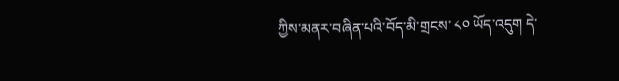ཀྱིས་མནར་བཞིན་པའི་བོད་མི་གྲངས་ ༨༠ ཡོད་འདུག དེ་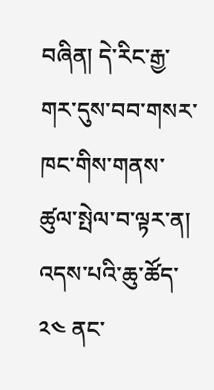བཞིན། དེ་རིང་རྒྱ་གར་དུས་བབ་གསར་ཁང་གིས་གནས་ཚུལ་སྤེལ་བ་ལྟར་ན། འདས་པའི་ཆུ་ཚོད་ ༢༤ ནང་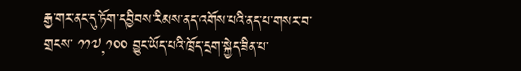རྒྱ་གར་ནང་དུ་ཏོག་དབྱིབས་རིམས་ནད་འགོས་པའི་ནད་པ་གསར་བ་གྲངས་ ༡༡༧,༡༠༠ བྱུང་ཡོད་པའི་ཁྲོད་དྲག་སྐྱེད་ཟིན་པ་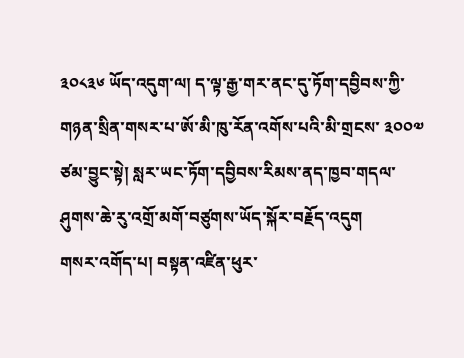༣༠༨༣༦ ཡོད་འདུག་ལ། ད་ལྟ་རྒྱ་གར་ནང་དུ་ཏོག་དབྱིབས་ཀྱི་གཉན་སྲིན་གསར་པ་ཨོ་མི་ཁུ་རོན་འགོས་པའི་མི་གྲངས་ ༣༠༠༧ ཙམ་བྱུང་སྟེ། སླར་ཡང་ཏོག་དབྱིབས་རིམས་ནད་ཁྱབ་གདལ་ཤུགས་ཆེ་རུ་འགྲོ་མགོ་བཙུགས་ཡོད་སྐོར་བརྗོད་འདུག
གསར་འགོད་པ། བསྟན་འཛིན་ཕུར་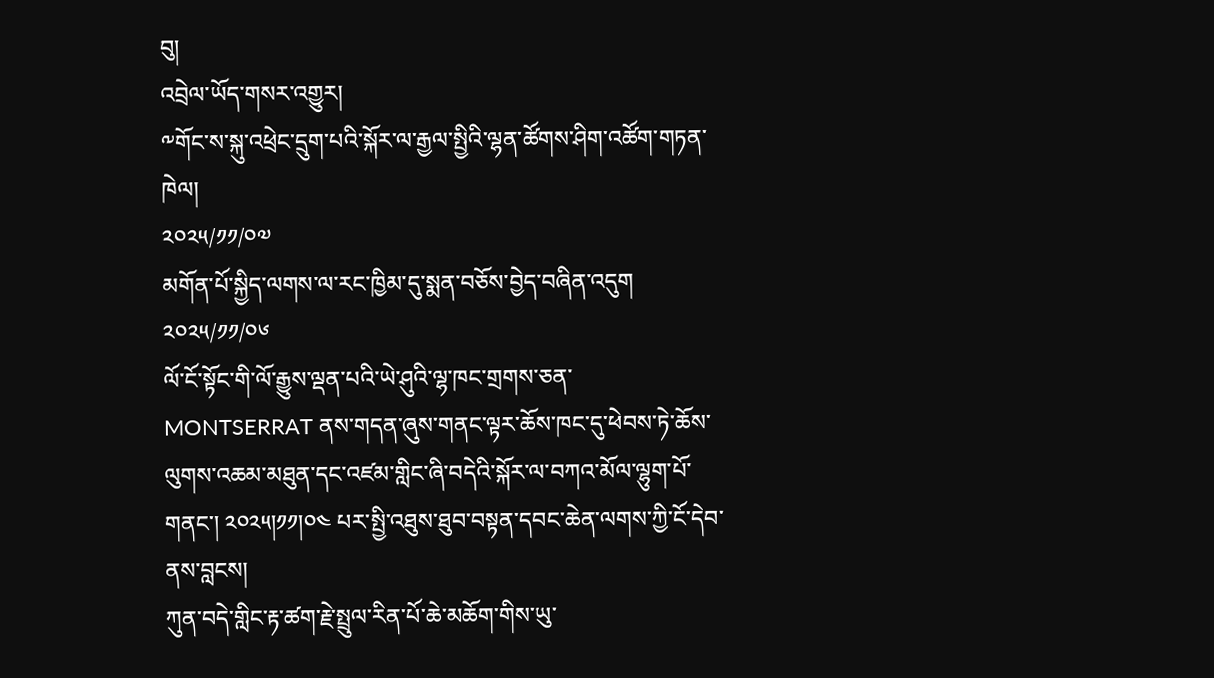བུ།
འབྲེལ་ཡོད་གསར་འགྱུར།
༸གོང་ས་སྐུ་འཕྲེང་དྲུག་པའི་སྐོར་ལ་རྒྱལ་སྤྱིའི་ལྷན་ཚོགས་ཤིག་འཚོག་གཏན་ཁེལ།
༢༠༢༥/༡༡/༠༧
མགོན་པོ་སྐྱིད་ལགས་ལ་རང་ཁྱིམ་དུ་སྨན་བཅོས་བྱེད་བཞིན་འདུག
༢༠༢༥/༡༡/༠༦
ལོ་ངོ་སྟོང་གི་ལོ་རྒྱུས་ལྡན་པའི་ཡེ་ཤུའི་ལྷ་ཁང་གྲགས་ཅན་ MONTSERRAT ནས་གདན་ཞུས་གནང་ལྟར་ཆོས་ཁང་དུ་ཕེབས་ཏེ་ཆོས་ལུགས་འཆམ་མཐུན་དང་འཛམ་གླིང་ཞི་བདེའི་སྐོར་ལ་བཀའ་མོལ་ལྷུག་པོ་གནང་། ༢༠༢༥།༡༡།༠༤ པར་སྤྱི་འཐུས་ཐུབ་བསྟན་དབང་ཆེན་ལགས་ཀྱི་ངོ་དེབ་ནས་བླངས།
ཀུན་བདེ་གླིང་རྟ་ཚག་རྗེ་སྤྲུལ་རིན་པོ་ཆེ་མཆོག་གིས་ཡུ་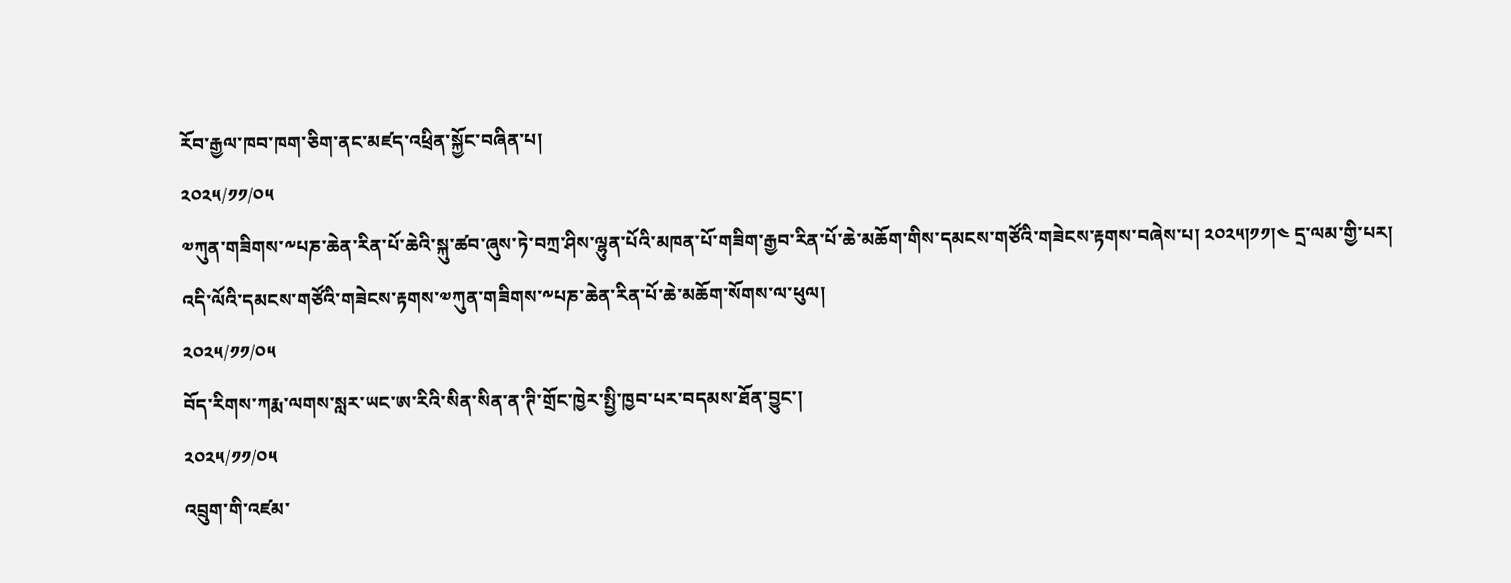རོབ་རྒྱལ་ཁབ་ཁག་ཅིག་ནང་མཛད་འཕྲིན་སྐྱོང་བཞིན་པ།
༢༠༢༥/༡༡/༠༥
༧ཀུན་གཟིགས་༸པཎ་ཆེན་རིན་པོ་ཆེའི་སྐུ་ཚབ་ཞུས་ཏེ་བཀྲ་ཤིས་ལྷུན་པོའི་མཁན་པོ་གཟིག་རྒྱབ་རིན་པོ་ཆེ་མཆོག་གིས་དམངས་གཙོའི་གཟེངས་རྟགས་བཞེས་པ། ༢༠༢༥།༡༡།༤ དྲ་ལམ་གྱི་པར།
འདི་ལོའི་དམངས་གཙོའི་གཟེངས་རྟགས་༧ཀུན་གཟིགས་༸པཎ་ཆེན་རིན་པོ་ཆེ་མཆོག་སོགས་ལ་ཕུལ།
༢༠༢༥/༡༡/༠༥
བོད་རིགས་ཀརྨ་ལགས་སླར་ཡང་ཨ་རིའི་སིན་སིན་ན་ཊི་གྲོང་ཁྱེར་སྤྱི་ཁྱབ་པར་བདམས་ཐོན་བྱུང་།
༢༠༢༥/༡༡/༠༥
འབྲུག་གི་འཛམ་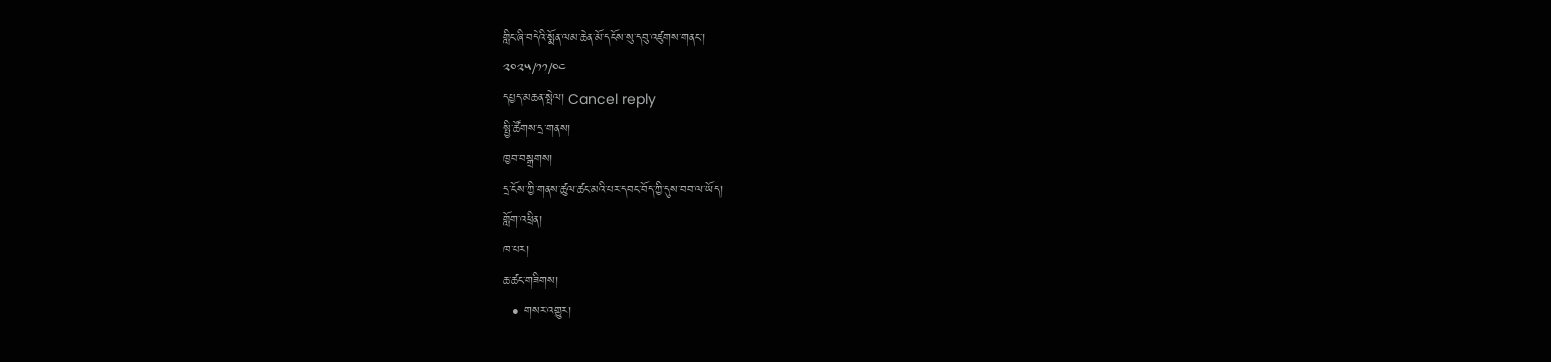གླིང་ཞི་བདེའི་སྨོན་ལམ་ཆེན་མོ་དངོས་སུ་དབུ་འཛུགས་གནང་།
༢༠༢༥/༡༡/༠༤
དཔྱད་མཆན་སྤེལ། Cancel reply
སྤྱི་ཚོགས་དྲ་གནས།
ཁྱབ་བསྒྲགས།
དྲ་ངོས་ཀྱི་གནས་ཚུལ་ཚང་མའི་པར་དབང་བོད་ཀྱི་དུས་བབ་ལ་ཡོད།
གློག་འཕྲིན།
ཁ་པར།
ཆ་ཚང་གཟིགས།
  • གསར་འགྱུར།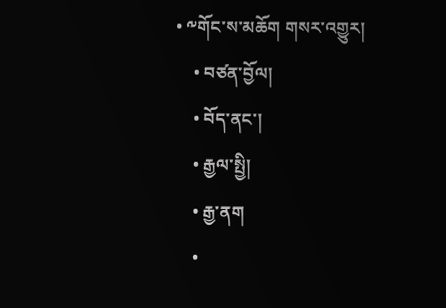• ༸གོང་ས་མཆོག གསར་འགྱུར།
    • བཙན་བྱོལ།
    • བོད་ནང་།
    • རྒྱལ་སྤྱི།
    • རྒྱ་ནག
    •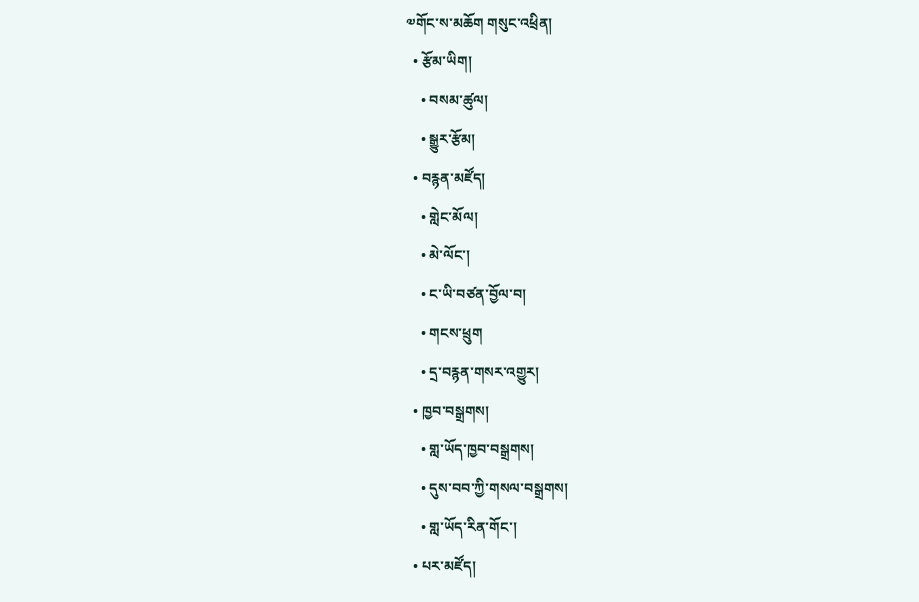༧གོང་ས་མཆོག གསུང་འཕྲིན།
  • རྩོམ་ཡིག།
    • བསམ་ཚུལ།
    • སྒྱུར་རྩོམ།
  • བརྙན་མཛོད།
    • གླེང་མོལ།
    • མེ་ལོང་།
    • ང་ཡི་བཙན་བྱོལ་བ།
    • གངས་ཕྲུག
    • དྲ་བརྙན་གསར་འགྱུར།
  • ཁྱབ་བསྒྲགས།
    • གླ་ཡོད་ཁྱབ་བསྒྲགས།
    • དུས་བབ་ཀྱི་གསལ་བསྒྲགས།
    • གླ་ཡོད་རིན་གོང་།
  • པར་མཛོད།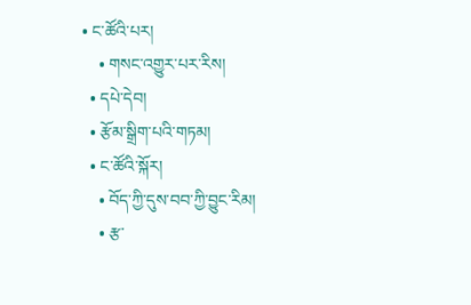• ང་ཚོའི་པར།
    • གསང་འགྱུར་པར་རིས།
  • དཔེ་དེབ།
  • རྩོམ་སྒྲིག་པའི་གཏམ།
  • ང་ཚོའི་སྐོར།
    • བོད་ཀྱི་དུས་བབ་ཀྱི་བྱུང་རིམ།
    • རྩ་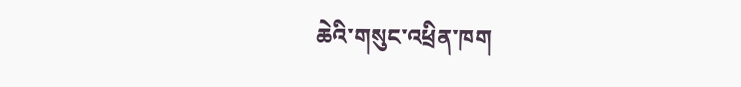ཆེའི་གསུང་འཕྲིན་ཁག